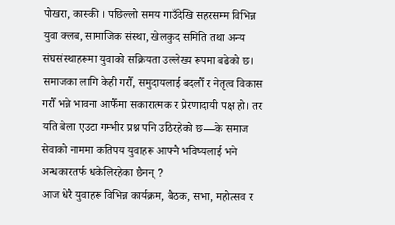पोखरा, कास्की । पछिल्लो समय गाउँदेखि सहरसम्म विभिन्न युवा क्लब, सामाजिक संस्था, खेलकुद समिति तथा अन्य संघसंस्थाहरूमा युवाको सक्रियता उल्लेख्य रूपमा बढेको छ। समाजका लागि केही गरौँ, समुदायलाई बदलौँ र नेतृत्व विकास गरौँ भन्ने भावना आफैँमा सकारात्मक र प्रेरणादायी पक्ष हो। तर यति बेला एउटा गम्भीर प्रश्न पनि उठिरहेको छ—के समाज सेवाको नाममा कतिपय युवाहरू आफ्नै भविष्यलाई भने अन्धकारतर्फ धकेलिरहेका छैनन् ?
आज धेरै युवाहरू विभिन्न कार्यक्रम, बैठक, सभा, महोत्सव र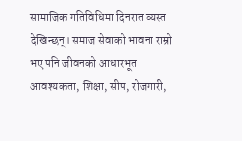सामाजिक गतिविधिमा दिनरात व्यस्त देखिन्छन्। समाज सेवाको भावना राम्रो भए पनि जीवनको आधारभूत आवश्यकता, शिक्षा, सीप, रोजगारी,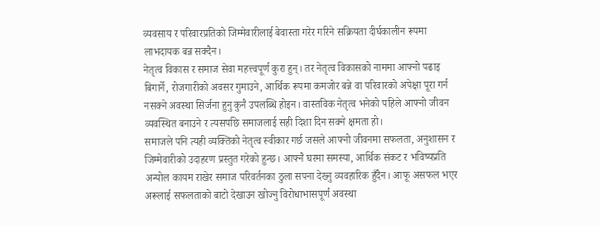व्यवसाय र परिवारप्रतिको जिम्मेवारीलाई बेवास्ता गरेर गरिने सक्रियता दीर्घकालीन रूपमा लाभदायक बन्न सक्दैन।
नेतृत्व विकास र समाज सेवा महत्त्वपूर्ण कुरा हुन्। तर नेतृत्व विकासको नाममा आफ्नो पढाइ बिगार्ने, रोजगारीको अवसर गुमाउने, आर्थिक रूपमा कमजोर बन्ने वा परिवारको अपेक्षा पूरा गर्न नसक्ने अवस्था सिर्जना हुनु कुनै उपलब्धि होइन। वास्तविक नेतृत्व भनेको पहिले आफ्नो जीवन व्यवस्थित बनाउने र त्यसपछि समाजलाई सही दिशा दिन सक्ने क्षमता हो।
समाजले पनि त्यही व्यक्तिको नेतृत्व स्वीकार गर्छ जसले आफ्नो जीवनमा सफलता, अनुशासन र जिम्मेवारीको उदाहरण प्रस्तुत गरेको हुन्छ। आफ्नै घरमा समस्या, आर्थिक संकट र भविष्यप्रति अन्योल कायम राखेर समाज परिवर्तनका ठुला सपना देख्नु व्यवहारिक हुँदैन। आफू असफल भएर अरूलाई सफलताको बाटो देखाउन खोज्नु विरोधाभासपूर्ण अवस्था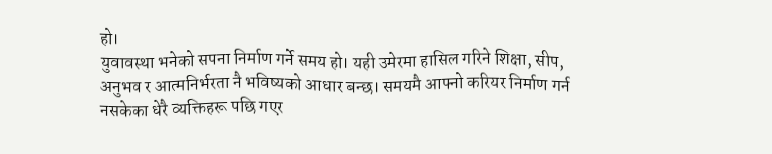हो।
युवावस्था भनेको सपना निर्माण गर्ने समय हो। यही उमेरमा हासिल गरिने शिक्षा, सीप, अनुभव र आत्मनिर्भरता नै भविष्यको आधार बन्छ। समयमै आफ्नो करियर निर्माण गर्न नसकेका धेरै व्यक्तिहरू पछि गएर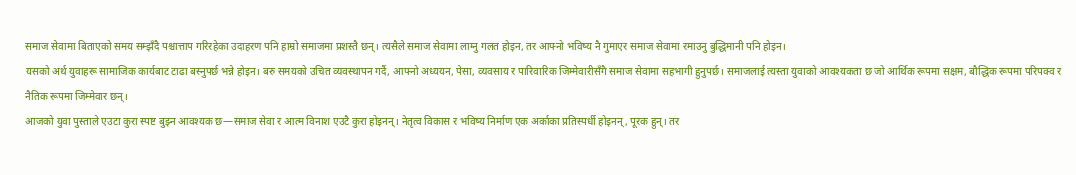समाज सेवामा बिताएको समय सम्झँदै पश्चात्ताप गरिरहेका उदाहरण पनि हाम्रो समाजमा प्रशस्तै छन्। त्यसैले समाज सेवामा लाग्नु गलत होइन, तर आफ्नो भविष्य नै गुमाएर समाज सेवामा रमाउनु बुद्धिमानी पनि होइन।
यसको अर्थ युवाहरू सामाजिक कार्यबाट टाढा बस्नुपर्छ भन्ने होइन। बरु समयको उचित व्यवस्थापन गर्दै, आफ्नो अध्ययन, पेसा, व्यवसाय र पारिवारिक जिम्मेवारीसँगै समाज सेवामा सहभागी हुनुपर्छ। समाजलाई त्यस्ता युवाको आवश्यकता छ जो आर्थिक रूपमा सक्षम, बौद्धिक रूपमा परिपक्व र नैतिक रूपमा जिम्मेवार छन्।
आजको युवा पुस्ताले एउटा कुरा स्पष्ट बुझ्न आवश्यक छ—समाज सेवा र आत्म विनाश एउटै कुरा होइनन्। नेतृत्व विकास र भविष्य निर्माण एक अर्काका प्रतिस्पर्धी होइनन्, पूरक हुन्। तर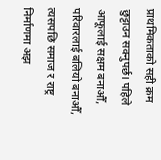प्राथमिकताको सही क्रम छुट्टाउन सक्नुपर्छ। पहिले आफूलाई सक्षम बनाऔँ, परिवारलाई बलियो बनाऔँ, त्यसपछि समाज र राष्ट्र निर्माणमा अझ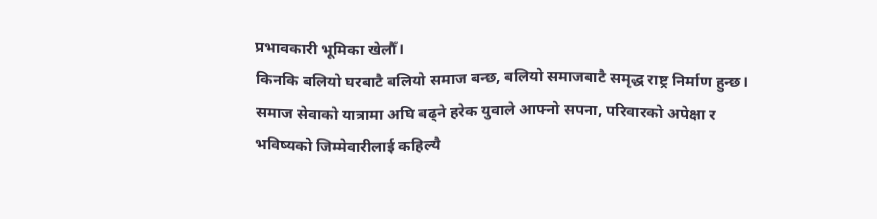प्रभावकारी भूमिका खेलौँ।
किनकि बलियो घरबाटै बलियो समाज बन्छ, बलियो समाजबाटै समृद्ध राष्ट्र निर्माण हुन्छ। समाज सेवाको यात्रामा अघि बढ्ने हरेक युवाले आफ्नो सपना, परिवारको अपेक्षा र भविष्यको जिम्मेवारीलाई कहिल्यै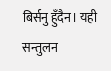बिर्सनु हुँदैन। यही सन्तुलन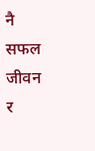नै सफल जीवन र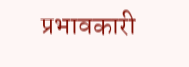प्रभावकारी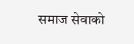समाज सेवाको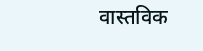वास्तविक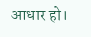आधार हो।